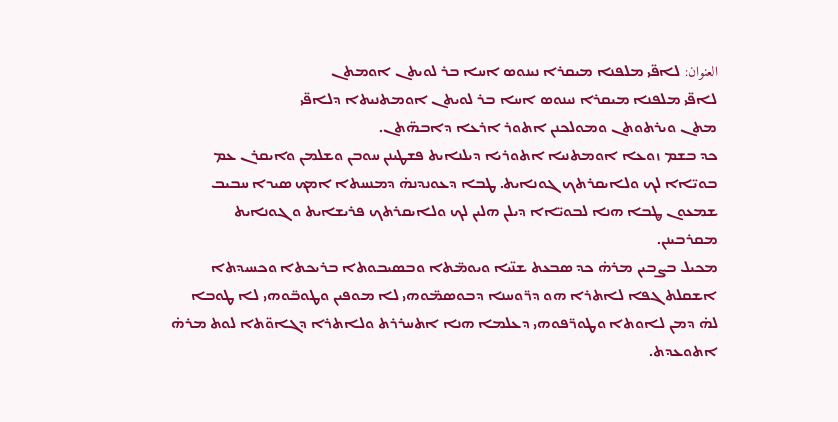العنوان: ܠܐܦ̈ܝ ܡܠܦܢܐ ܡܝܩܪܐ ܢܝܢܘܣ ܐܚܐ ܒܪ ܠܘܝܬܢ ܐܘܡܬܢ
ܠܐܦ̈ܝ ܡܠܦܢܐ ܡܝܩܪܐ ܢܝܢܘܣ ܐܚܐ ܒܪ ܠܘܝܬܢ ܐܘܡܬܢܝܬܐ ܕܠܐܦ̈ܝ
ܡܬܢ ܘܝܪܬܘܬܢ ܘܡܘܠܟܢܢ ܐܬܘܪ ܐܪܥܐ ܕܐܒܗ̈ܬܢ.
ܟܕ ܒܫܡ ܙܘܥܐ ܐܘܡܬܢܝܐ ܐܬܘܪܝܐ ܕܝܠܢܐܝܬ ܦܫܛܝܢܢ ܚܘܒܢ ܘܫܠܡܢ ܘܐܝܩܪܢ ܥܡ ܒܘܝ̈ܐܐ ܠܟ ܘܠܐܝܩܪܬܟ ܓܘܢܐܝܬ. ܛܒܐ ܕܥܘܢܕܢܗ̇ ܕܡܢܚܬܐ ܐܡܟ ܣܝܖܐ ܚܒܝܒ ܫܡܥܘܢ ܜܒܐ ܗܢܐ ܠܒܘܝ̈ܐܐ ܕܝܠܢ ܗܠܝܢ ܠܟ ܘܠܐܝܩܪܬܟ ܦܪܝܫܐܝܬ ܘ ܓܘܢܐܝܬ ܡܩܪܒܝܢܢ.
ܡܟܝܠ ܒܨܒܝܢ ܡܪܗ̇ ܟܕ ܣܒܥܬ ܫܢ̈ܝܐ ܘܝܘܡ̈ܬܐ ܘܒܣܝܒܘܬܐ ܒܪܝܟܬܐ ܘܟܚܝܕܬܐ ܐܫܩܠܬ ܓܦܐ ܠܐܬܪܐ ܗܘ ܕܪ̈ܘܚܢܐ ܕܒܘܣܡ̈ܘܗܝ ܠܐ ܡܘܦܝܢ ܘܛܘܒ̈ܘܗܝ ܠܐ ܛܘܒܐ ܠܗ̇ ܕܡܢ ܠܐܘܬܐ ܘܛܘܪ̈ܦܘܗܝ ܕܥܠܡܐ ܗܢܐ ܐܬܚܪܪܬ ܘܠܐܬܪܐ ܕܓܐܘ̈ܬܐ ܠܘܬ ܡܪܗ̇ ܐܬܘܥܕܬ.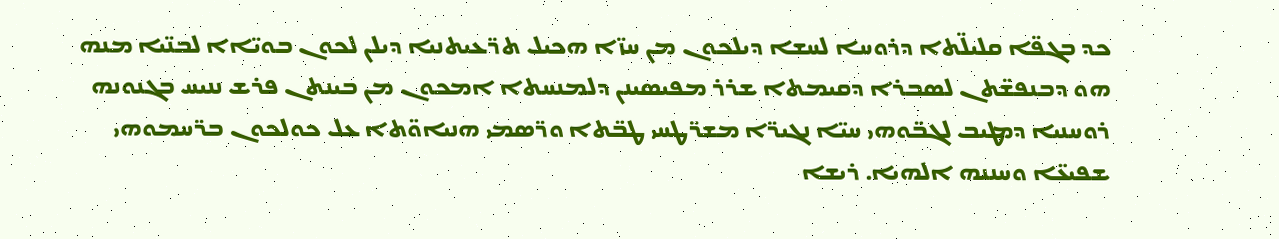ܟܕ ܒܓܦ̈ܐ ܩܠܝܠ̈ܬܐ ܕܪܘܚܐ ܠܚܫܐ ܕܝܠܟܘܢ ܡܢ ܚܙ̈ܐ ܗܟܝܠ ܬܪ̈ܥܝܬܢܝܐ ܕܝܠܢ ܠܟܘܢ ܒܘܝ̈ܐܐ ܠܒܢ̈ܝܐ ܡܢܗ ܗܘ ܕܒܢܦܫ̈ܬܢ ܠܣܒܪܐ ܕܩܝܡܬܐ ܫܪܪ ܡܦܝܣܝܢܢ ܕܠܡܢܚܬܐ ܐܡܟܘܢ ܡܢ ܒܝܢܬܢ ܦܪܫ ܢܢܝܚ ܒܓܢܘܢܗ ܪܘܚܢܝܐ ܕܡܛܝܒ ܠܓܒ̈ܘܗܝ ܚܝ̈ܐ ܢܓܝܪ̈ܐ ܡܫܪ̈ܛܚܝ ܛܒ̈ܬܐ ܘܪ̈ܣܡܝ ܗܢܝܐܘ̈ܬܐ ܥܠ ܟܘܠܟܘܢ ܒܪ̈ܚܡܘܗܝ ܫܦܝܥ̈ܐ ܘܚܢܢܗ ܐܠܗܝܐ. ܪܝܫܐ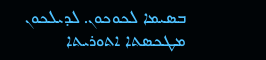ܒܣܝܡܐ ܠܟܘܟܘܢ. ܠܕܝܠܟܘܢ ܡܛܟܣܬܐ ܐܬܘܪܝܬܐ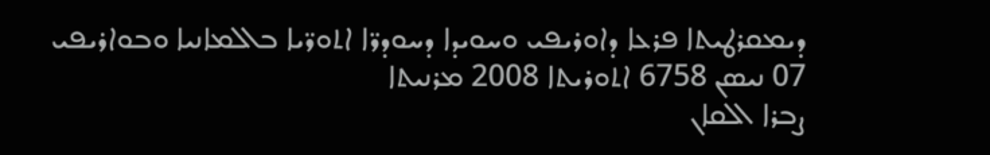ܕܝܡܩܪܛܝܬܐ ܦܪܥܐ ܕܐܘܪܝܦܝ ܘܚܘܝܕܐ ܕܚܘܕܪ̈ܐ ܐܬܘܪ̈ܝܐ ܒܐܠܡܐܢܝܐ ܘܒܘܐܪܝܦܝ
07 ܢܝܣܢ 6758 ܐܬܘܪܝܬܐ 2008 ܡܪܢܝܬܐ
ܨܒܪܐ ܐܠܩܐܢ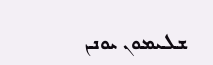ܫܠܝܡܘܢ ܝܘܢܢ